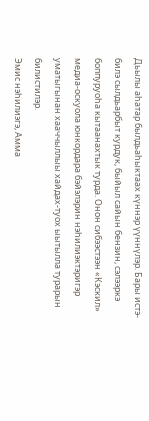Дьылы аһатар былдьаһыктаах күннэр үүннүлэр. Бары истэ-билэ сылдьарбыт курдук, быйыл сайын бензин, сэлээркэ боппуруоһа кытаанахтык турда. Онон сибээстээн «Кэскил» медиа-оскуола юнкордара бэйэлэрин нэһилиэктэригэр уматыгынан хааччыллыы хайдах-туох ыытылла турарын билистилэр.
Эмис нэһилиэгэ, Амма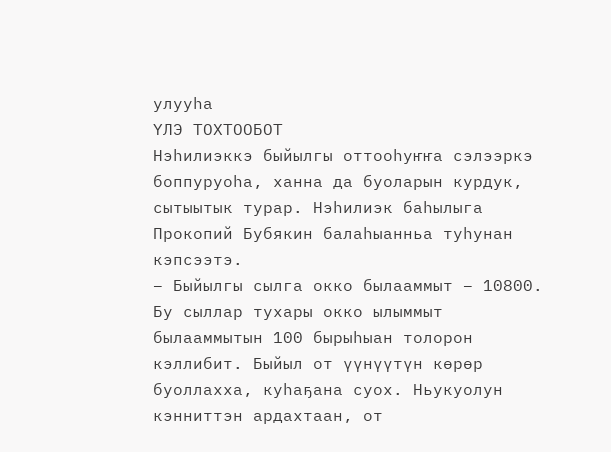улууһа
ҮЛЭ ТОХТООБОТ
Нэһилиэккэ быйылгы оттооһуҥҥа сэлээркэ боппуруоһа, ханна да буоларын курдук, сытыытык турар. Нэһилиэк баһылыга Прокопий Бубякин балаһыанньа туһунан кэпсээтэ.
– Быйылгы сылга окко былааммыт – 10800. Бу сыллар тухары окко ылыммыт былааммытын 100 бырыһыан толорон кэллибит. Быйыл от үүнүүтүн көрөр буоллахха, куһаҕана суох. Ньукуолун кэнниттэн ардахтаан, от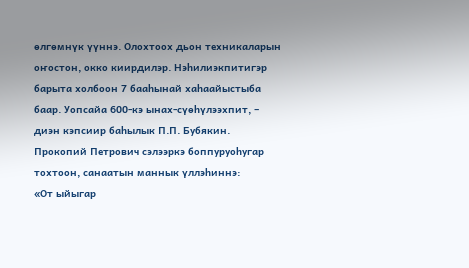өлгөмнүк үүннэ. Олохтоох дьон техникаларын оҥостон, окко киирдилэр. Нэһилиэкпитигэр барыта холбоон 7 бааһынай хаһаайыстыба баар. Уопсайа 600-кэ ынах-сүөһүлээхпит, – диэн кэпсиир баһылык П.П. Бубякин.
Прокопий Петрович сэлээркэ боппуруоһугар тохтоон, санаатын маннык үллэһиннэ:
«От ыйыгар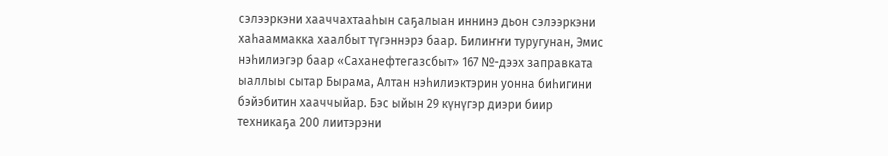сэлээркэни хааччахтааһын саҕалыан иннинэ дьон сэлээркэни хаһааммакка хаалбыт түгэннэрэ баар. Билиҥҥи туругунан, Эмис нэһилиэгэр баар «Саханефтегазсбыт» 167 №-дээх заправката ыаллыы сытар Бырама, Алтан нэһилиэктэрин уонна биһигини бэйэбитин хааччыйар. Бэс ыйын 29 күнүгэр диэри биир техникаҕа 200 лиитэрэни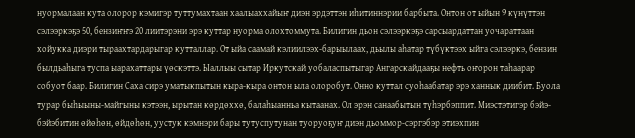нуормалаан кута олорор кэмигэр туттумахтаан хаалыаххайыҥ диэн эрдэттэн иһитиннэрии барбыта. Онтон от ыйын 9 күнүттэн сэлээркэҕэ 50, бензиҥҥэ 20 лиитэрэни эрэ куттар нуорма олохтоммута. Билигин дьон сэлээркэҕэ сарсыардаттан уочараттаан хойукка диэри тыраахтардарыгар кутталлар. От ыйа саамай кэлиилээх-барыылаах, дьылы аһатар түбүктээх ыйга сэлээркэ, бензин былдьаһыга туспа ыарахаттары үөскэттэ. Ыаллыы сытар Иркутскай уобаласпытыгар Ангарскайдааҕы нефть оҥорон таһаарар собуот баар. Билигин Саха сирэ уматыкпытын кыра-кыра онтон ыла олоробут. Онно куттал суоһаабатар эрэ ханнык диибит. Буола турар быһыыны-майгыны кэтээн, ырытан көрдөххө, балаһыанньа кытаанах. Ол эрэн санаабытын түһэрбэппит. Миэстэтигэр бэйэ-бэйэбитин өйөһөн, өйдөһөн, уустук кэмнэри бары тутуспутунан туоруоҕуҥ диэн дьоммор-сэргэбэр этиэхпин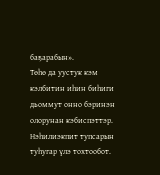баҕарабын».
Төһө да уустук кэм кэлбитин иһин биһиги дьоммут онно бэринэн олорунан кэбиспэттэр. Нэһилиэкпит тупсарын туһугар үлэ тохтообот.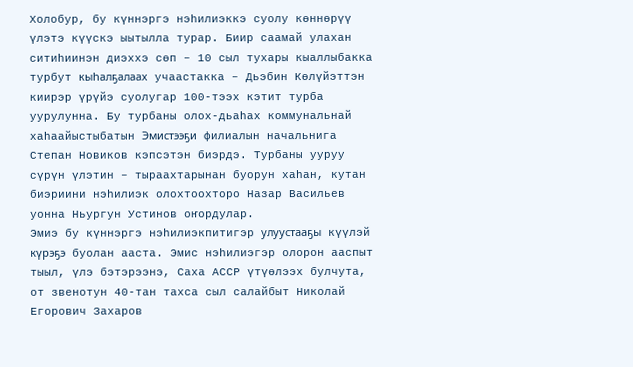Холобур, бу күннэргэ нэһилиэккэ суолу көннөрүү үлэтэ күүскэ ыытылла турар. Биир саамай улахан ситиһиинэн диэххэ сөп – 10 сыл тухары кыаллыбакка турбут кыһалҕалаах учаастакка – Дьэбин Көлүйэттэн киирэр үрүйэ суолугар 100-тээх кэтит турба уурулунна. Бу турбаны олох-дьаһах коммунальнай хаһаайыстыбатын Эмистээҕи филиалын начальнига Степан Новиков кэпсэтэн биэрдэ. Турбаны ууруу сүрүн үлэтин – тыраахтарынан буорун хаһан, кутан биэриини нэһилиэк олохтоохторо Назар Васильев уонна Ньургун Устинов оҥордулар.
Эмиэ бу күннэргэ нэһилиэкпитигэр улуустааҕы күүлэй күрэҕэ буолан ааста. Эмис нэһилиэгэр олорон ааспыт тыыл, үлэ бэтэрээнэ, Саха АССР үтүөлээх булчута, от звенотун 40-тан тахса сыл салайбыт Николай Егорович Захаров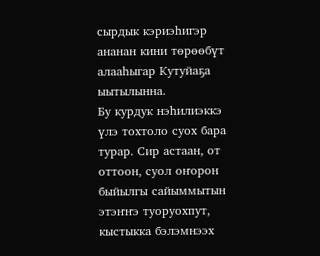сырдык кэриэһигэр ананан кини төрөөбүт алааһыгар Кутуйаҕа ыытылынна.
Бу курдук нэһилиэккэ үлэ тохтоло суох бара турар. Сир астаан, от оттоон, суол оҥорон быйылгы сайыммытын этэҥҥэ туоруохпут, кыстыкка бэлэмнээх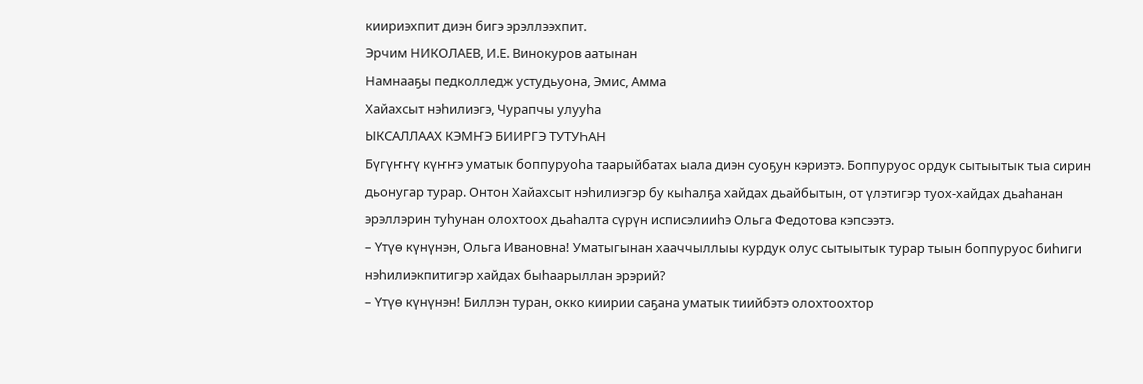киириэхпит диэн бигэ эрэллээхпит.
Эрчим НИКОЛАЕВ, И.Е. Винокуров аатынан
Намнааҕы педколледж устудьуона, Эмис, Амма
Хайахсыт нэһилиэгэ, Чурапчы улууһа
ЫКСАЛЛААХ КЭМҤЭ БИИРГЭ ТУТУҺАН
Бүгүҥҥү күҥҥэ уматык боппуруоһа таарыйбатах ыала диэн суоҕун кэриэтэ. Боппуруос ордук сытыытык тыа сирин дьонугар турар. Онтон Хайахсыт нэһилиэгэр бу кыһалҕа хайдах дьайбытын, от үлэтигэр туох-хайдах дьаһанан эрэллэрин туһунан олохтоох дьаһалта сүрүн исписэлииһэ Ольга Федотова кэпсээтэ.
– Үтүө күнүнэн, Ольга Ивановна! Уматыгынан хааччыллыы курдук олус сытыытык турар тыын боппуруос биһиги нэһилиэкпитигэр хайдах быһаарыллан эрэрий?
– Үтүө күнүнэн! Биллэн туран, окко киирии саҕана уматык тиийбэтэ олохтоохтор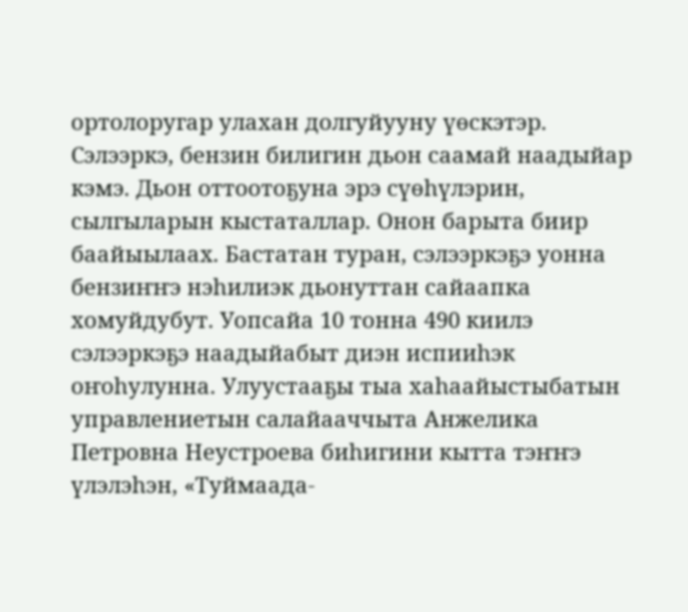ортолоругар улахан долгуйууну үөскэтэр. Сэлээркэ, бензин билигин дьон саамай наадыйар кэмэ. Дьон оттоотоҕуна эрэ сүөһүлэрин, сылгыларын кыстаталлар. Онон барыта биир баайыылаах. Бастатан туран, сэлээркэҕэ уонна бензиҥҥэ нэһилиэк дьонуттан сайаапка хомуйдубут. Уопсайа 10 тонна 490 киилэ сэлээркэҕэ наадыйабыт диэн испииһэк оҥоһулунна. Улуустааҕы тыа хаһаайыстыбатын управлениетын салайааччыта Анжелика Петровна Неустроева биһигини кытта тэҥҥэ үлэлэһэн, «Туймаада-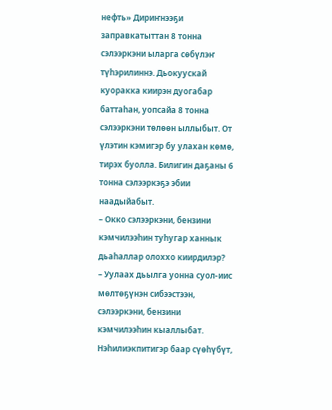нефть» Дириҥнээҕи заправкатыттан 8 тонна сэлээркэни ыларга сөбүлэҥ түһэрилиннэ. Дьокуускай куоракка киирэн дуогабар баттаһан, уопсайа 8 тонна сэлээркэни төлөөн ыллыбыт. От үлэтин кэмигэр бу улахан көмө, тирэх буолла. Билигин даҕаны 6 тонна сэлээркэҕэ эбии наадыйабыт.
– Окко сэлээркэни, бензини кэмчилээһин туһугар ханнык дьаһаллар олоххо киирдилэр?
– Уулаах дьылга уонна суол-иис мөлтөҕүнэн сибээстээн, сэлээркэни, бензини кэмчилээһин кыаллыбат. Нэһилиэкпитигэр баар сүөһүбүт,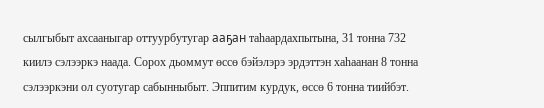сылгыбыт ахсааныгар оттуурбутугар ааҕан таһаардахпытына, 31 тонна 732 киилэ сэлээркэ наада. Сорох дьоммут өссө бэйэлэрэ эрдэттэн хаһаанан 8 тонна сэлээркэни ол суотугар сабынныбыт. Эппитим курдук, өссө 6 тонна тиийбэт.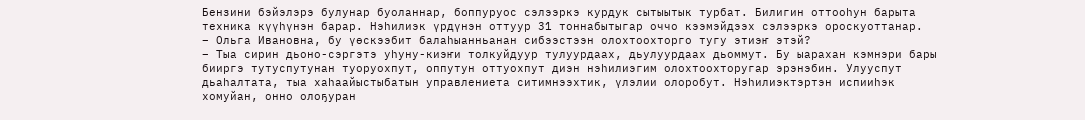Бензини бэйэлэрэ булунар буоланнар, боппуруос сэлээркэ курдук сытыытык турбат. Билигин оттооһун барыта техника күүһүнэн барар. Нэһилиэк үрдүнэн оттуур 31 тоннабытыгар оччо кээмэйдээх сэлээркэ ороскуоттанар.
– Ольга Ивановна, бу үөскээбит балаһыанньанан сибээстээн олохтоохторго тугу этиэҥ этэй?
– Тыа сирин дьоно-сэргэтэ уһуну-киэҥи толкуйдуур тулуурдаах, дьулуурдаах дьоммут. Бу ыарахан кэмнэри бары бииргэ тутуспутунан туоруохпут, оппутун оттуохпут диэн нэһилиэгим олохтоохторугар эрэнэбин. Улууспут дьаһалтата, тыа хаһаайыстыбатын управлениета ситимнээхтик, үлэлии олоробут. Нэһилиэктэртэн испииһэк хомуйан, онно олоҕуран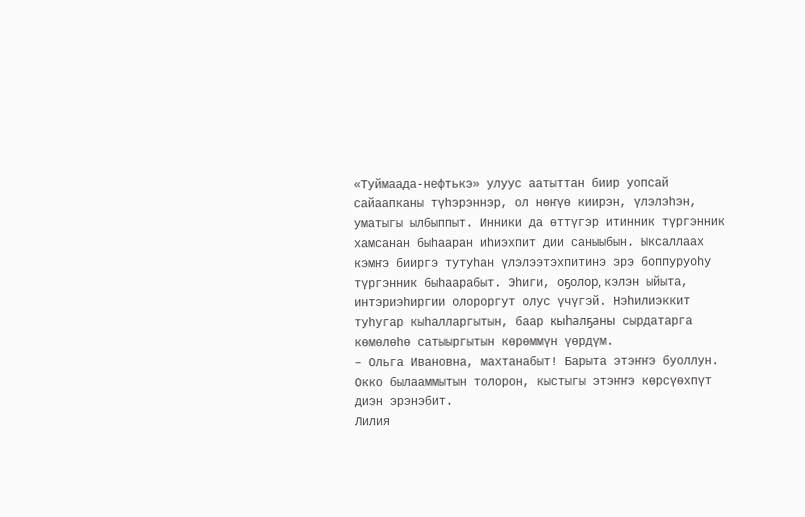«Туймаада-нефтькэ» улуус аатыттан биир уопсай сайаапканы түһэрэннэр, ол нөҥүө киирэн, үлэлэһэн, уматыгы ылбыппыт. Инники да өттүгэр итинник түргэнник хамсанан быһааран иһиэхпит дии саныыбын. Ыксаллаах кэмҥэ бииргэ тутуһан үлэлээтэхпитинэ эрэ боппуруоһу түргэнник быһаарабыт. Эһиги, оҕолор, кэлэн ыйыта, интэриэһиргии олороргут олус үчүгэй. Нэһилиэккит туһугар кыһалларгытын, баар кыһалҕаны сырдатарга көмөлөһө сатыыргытын көрөммүн үөрдүм.
– Ольга Ивановна, махтанабыт! Барыта этэҥҥэ буоллун. Окко былааммытын толорон, кыстыгы этэҥҥэ көрсүөхпүт диэн эрэнэбит.
Лилия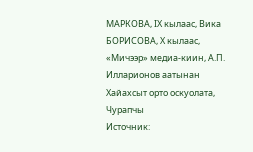МАРКОВА, IX кылаас, Вика БОРИСОВА, X кылаас,
«Мичээр» медиа-киин, А.П. Илларионов аатынан Хайахсыт орто оскуолата, Чурапчы
Источник: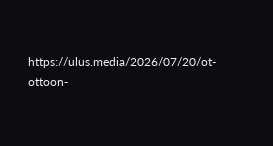https://ulus.media/2026/07/20/ot-ottoon-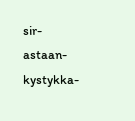sir-astaan-kystykka-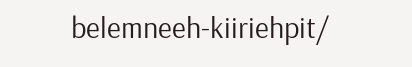belemneeh-kiiriehpit/